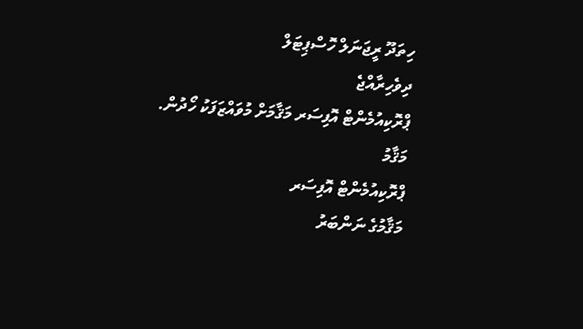ހިތަދޫ ރީޖަނަލް ހޮސްޕިޓަލް
ދިވެހިރާއްޖެ
ޕްރޮކިއުމެންޓް އޮފިސަރ މަޤާމަށް މުވައްޒަފަކު ހޯދުން.
މަޤާމު
ޕްރޮކިއުމެންޓް އޮފިސަރ
މަޤާމުގެ ނަންބަރު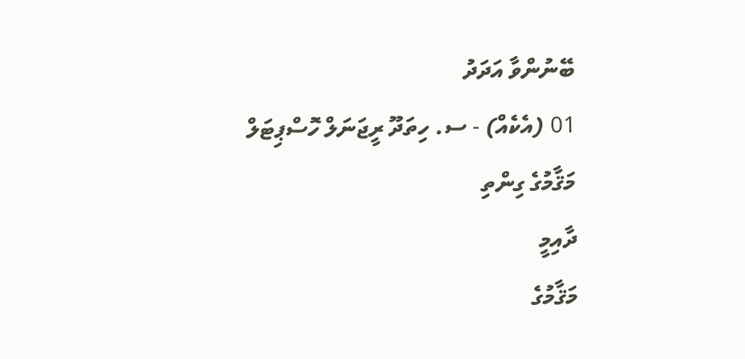ބޭނުންވާ އަދަދު
01 (އެކެއް) - ސ. ހިތަދޫ ރީޖަނަލް ހޮސްޕިޓަލް
މަޤާމުގެ ގިންތި
ދާއިމީ
މަޤާމުގެ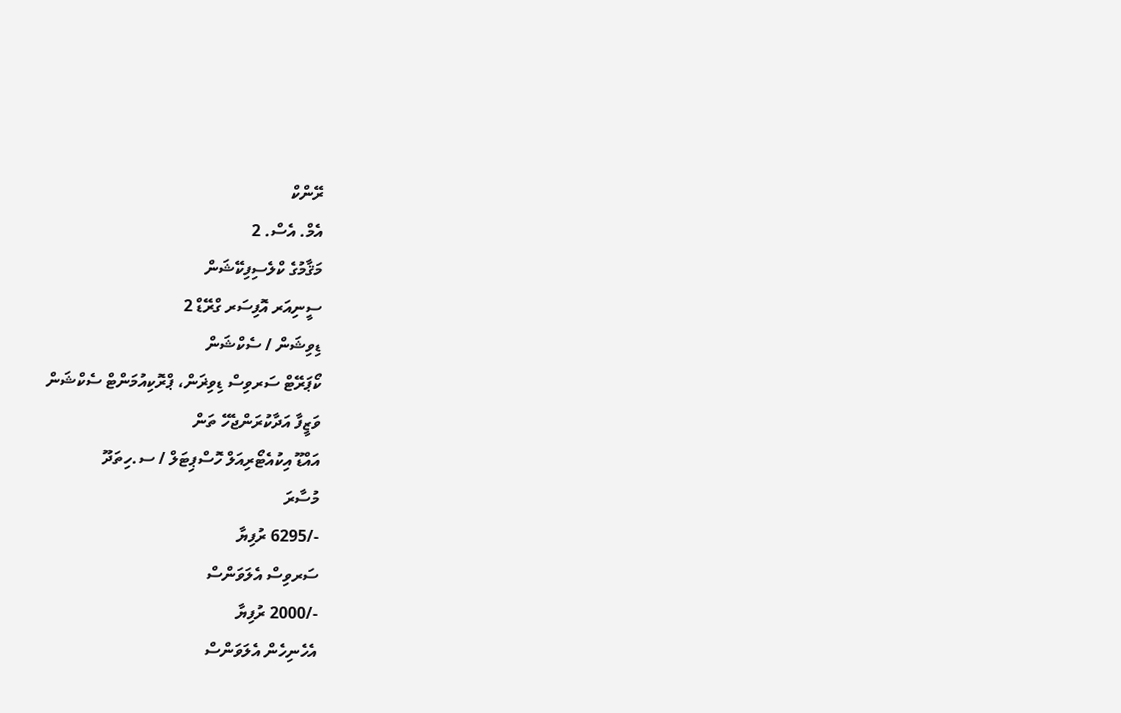ރޭންކް
އެމް. އެސް. 2
މަޤާމުގެ ކްލެސިފިކޭޝަން
ސީނިއަރ އޮފިސަރ ގްރޭޑް 2
ޑިވިޝަން / ސެކްޝަން
ކޯޕަރޭޓް ސަރވިސް ޑިވިޜަން، ޕްރޮކިއުމަންޓް ސެކްޝަން
ވަޒީފާ އަދާކުރަންޖެހޭ ތަން
އައްޑޫ އިކުއެޓޯރިއަލް ހޮސްޕިޓަލް / ސ.ހިތަދޫ
މުސާރަ
-/6295 ރުފިޔާ
ސަރވިސް އެލަވަންސް
-/2000 ރުފިޔާ
އެހެނިހެން އެލަވަންސް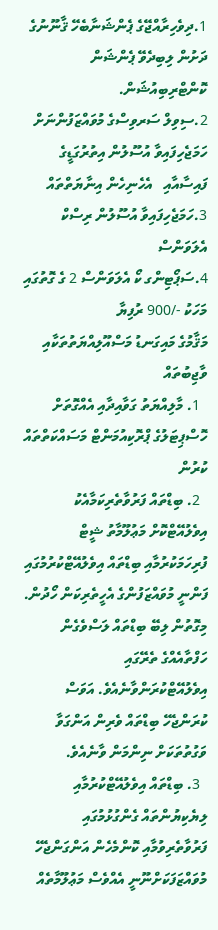1.ދިވެހިރާއްޖޭގެ ޕެންޝަނާބެހޭ ޤާނޫނުގެ ދަށުން ލިބިދެވޭ ޕެންޝަން ކޮންޓްރިބިއުޝަން.
2.ސިވިލް ސަރވިސްގެ މުވައްޒަފުންނަށް ހަމަޖެހިފައިވާ އުސޫލުން އިތުރުގަޑީގެ ފައިސާއާއި   އެހެނިހެން އިނާޔަތްތައް
3.ހަމަޖެހިފައިވާ އުސޫލުން ރިސްކް އެލަވަންސް
4.ސަޕޯޓިންގ ކޯ އެލަވަންސް 2 ގެ ގޮތުގައި މަހަކު -/900 ރުފިޔާ
މަޤާމުގެ މައިގަނޑު މަސްއޫލިއްޔަތުތަކާއި ވާޖިބުތައް
  1. މާލިއްޔަތު ގަވާއިދާއި އެއްގޮތަށް ހޮސްޕިޓަލުގެ ޕްރޮކިއުމަންޓް މަސައްކަތްތައް ކުރުން
  2. ބިޑްތައް ފަރުވާތެރިކަމާއެކު އިވެލުއޭޓްކޮށް މަޢުލޫމާތު ޝީޓް ފުރިހަމަކުރުމާއި ބިޑްތައް އިވެލުއޭޓްކުރުމުގައި ފަންނީ މުވައްޒަފުންގެ އެހީތެރިކަން ހޯދުން. މިގޮތުން ލިބޭ ބިޑްތައް ލަސްވެގެން ހަފްތާއެއްގެ ތެރޭގައި އިވެލުއޭޓްކުރަންވާނެއެވެ. އަވަސް ކުރަންޖެހޭ ބިޑްތައް ވެރިން އަންގަވާ ވަގުތުތަކަށް ނިންމަން ވާނެއެވެ.
  3. ބިޑްތައް އިވެލުއޭޓްކުރުމާއި ލިޔެކިޔުންތައް ގެންގުޅުމުގައި ފަރުވާތެރިވުމާއި ކޮންމެހެން އަންގަންޖެހޭ މުވައްޒަފަކަށްނޫނީ އެއްވެސް މަޢުލޫމާތެއް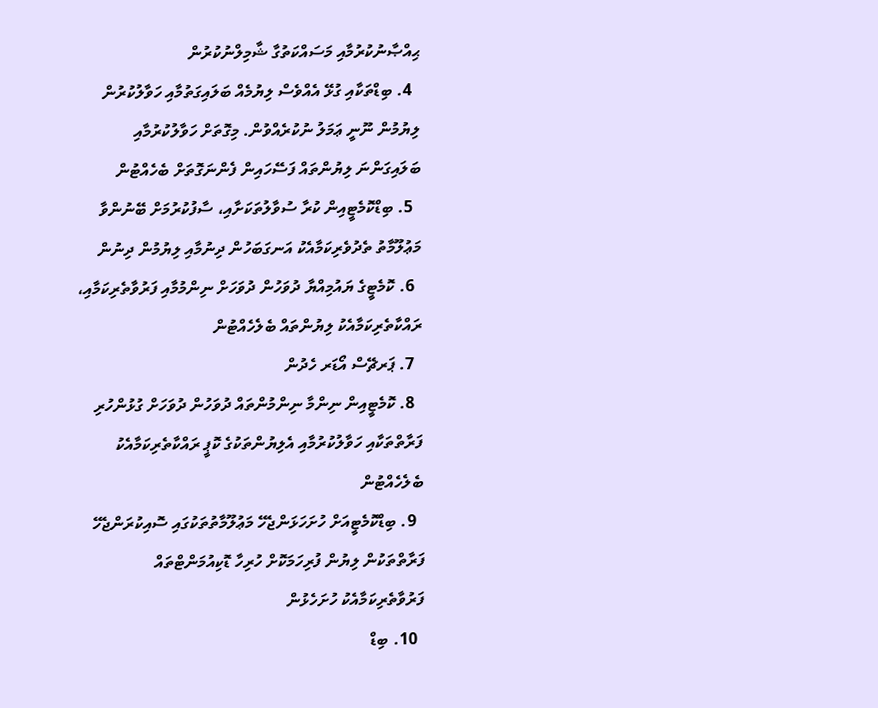ޙިއްޞާނުކުރުމާއި މަސައްކަތުގާ ޝާމިލްނުކުރުން
  4. ބިޑްތަކާއި ގުޅޭ އެއްވެސް ލިޔުމެއް ބަލައިގަތުމާއި ހަވާލުކުރުން ލިޔުމުން ނޫނީ ޢަމަލު ނުކުރެއްވުން. މިގޮތަށް ހަވާލުކުރުމާއި ބަލައިގަންނަ ލިޔުންތައް ފަސޭހައިން ފެންނަގޮތަށް ބެހެއްޓުން
  5. ބިޑްކޮމެޓީއިން ކުރާ ސުވާލުތަކަށާއި، ސާފުކުރުމަށް ބޭނުންވާ މަޢުލޫމާތު ތެދުވެރިކަމާއެކު އަނގަބަހުން ދިނުމާއި ލިޔުމުން ދިނުން
  6. ކޮމެޓީގެ ޔައުމިއްޔާ ދުވަހުން ދުވަހަށް ނިންމުމާއި ފަރުވާތެރިކަމާއި، ރައްކާތެރިކަމާއެކު ލިޔުންތައް ބެލެހެއްޓުން
  7. ޕަރޗޭސް އޯޑަރ ހެދުން
  8. ކޮމެޓީއިން ނިންމާ ނިންމުންތައް ދުވަހުން ދުވަހަށް ގުޅުންހުރި ފަރާތްތަކާއި ހަވާލުކުރުމާއި އެލިޔުންތަކުގެ ކޮޕީ ރައްކާތެރިކަމާއެކު ބެލެހެއްޓުން
  9. ބިޑްކޮމެޓީއަށް ހުށަހަޅަންޖެހޭ މަޢުލޫމާތުތަކުގައި ސޮއިކުރަންޖެހޭ ފަރާތްތަކުން ލިޔުން ފުރިހަމަކޮށް ހުރިހާ ޑޮކިއުމަންޓްތައް ފަރުވާތެރިކަމާއެކު ހުށަހެޅުން
  10. ބިޑް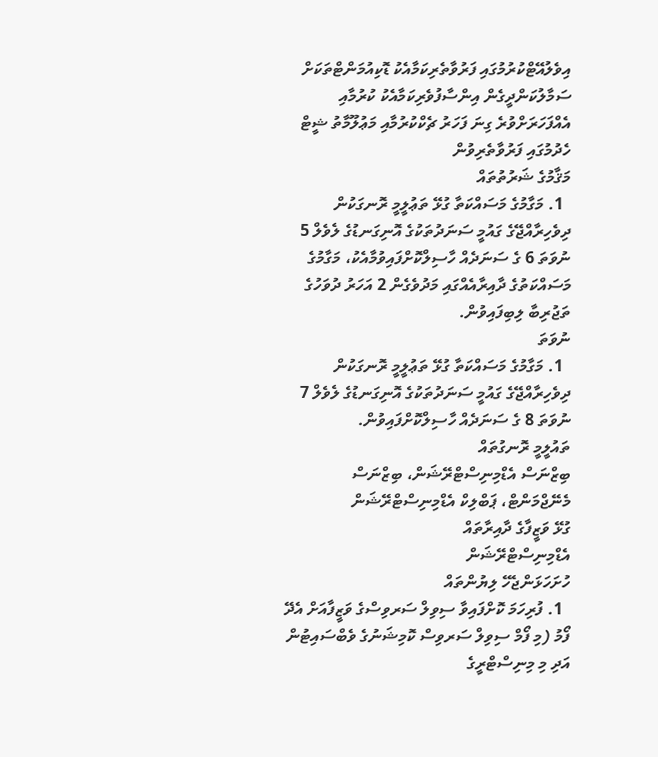އިވެލުއޭޓްކުރުމުގައި ފަރުވާތެރިކަމާއެކު ޑޮކިއުމަންޓްތަކަށް ސަމާލުކަންދީގެން އިންސާފުވެރިކަމާއެކު ކުރުމާއި އެއްފަހަރަށްވުރެ ގިނަ ފަހަރު ޗެކްކުރުމާއި މަޢުލޫމާތު ޝީޓް ހެދުމުގައި ފަރުވާތެރިވުން
މަޤާމުގެ ޝަރުތުތައް
  1. މަގާމުގެ މަސައްކަތާ ގުޅޭ ތަޢުލީމީ ރޮނގަކުން ދިވެހިރާއްޖޭގެ ގައުމީ ސަނަދުތަކުގެ އޮނިގަނޑުގެ ލެވެލް 5 ނުވަތަ 6 ގެ ސަނަދެއް ހާސިލްކޮށްފައިވުމާއެކު، މަގާމުގެ މަސައްކަތުގެ ދާއިރާއެއްގައި މަދުވެގެން 2 އަހަރު ދުވަހުގެ ތަޖުރިބާ ލިބިފައިވުން.
ނުވަތަ
  1. މަގާމުގެ މަސައްކަތާ ގުޅޭ ތަޢުލީމީ ރޮނގަކުން ދިވެހިރާއްޖޭގެ ގައުމީ ސަނަދުތަކުގެ އޮނިގަނޑުގެ ލެވެލް 7 ނުވަތަ 8 ގެ ސަނަދެއް ހާސިލްކޮށްފައިވުން.
ތައުލީމީ ރޮނގުތައް
ބިޒްނަސް އެޑްމިނިސްޓްރޭޝަން، ބިޒްނަސް މެނޭޖްމަންޓް، ޕަބްލިކް އެޑްމިނިސްޓްރޭޝަން
ގުޅޭ ވަޒީފާގެ ދާއިރާތައް
އެޑްމިނިސްޓްރޭޝަން
ހުށަހަޅަންޖެހޭ ލިޔުންތައް
  1. ފުރިހަމަ ކޮށްފައިވާ ސިވިލް ސަރވިސްގެ ވަޒީފާއަށް އެދޭ ފޯމު (މި ފޯމް ސިވިލް ސަރވިސް ކޮމިޝަނުގެ ވެބްސައިޓުން އަދި މި މިނިސްޓްރީގެ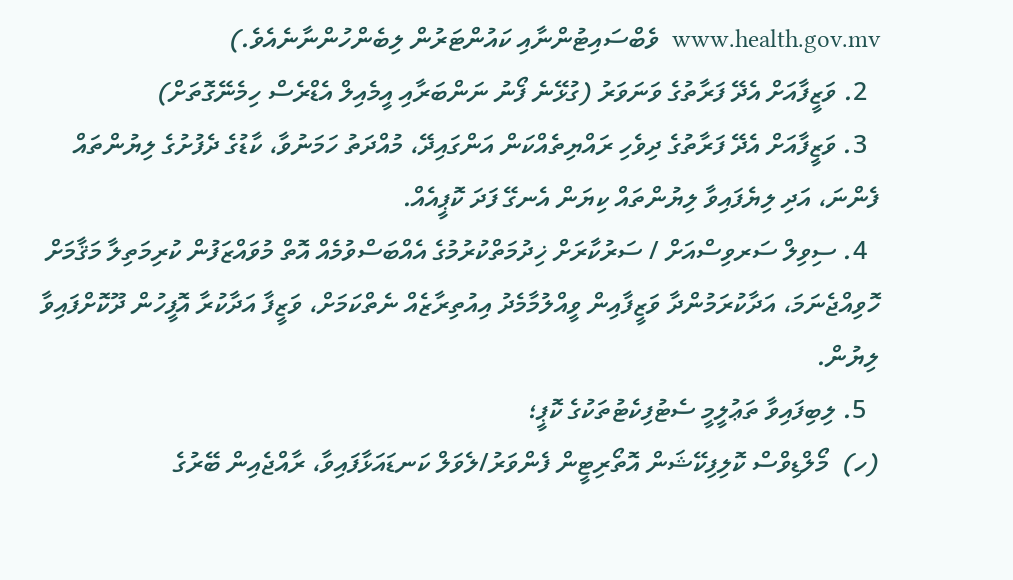www.health.gov.mv  ވެބްސައިޓުންނާއި ކައުންޓަރުން ލިބެންހުންނާނެއެވެ.)
  2. ވަޒީފާއަށް އެދޭ ފަރާތުގެ ވަނަވަރު (ގުޅޭނެ ފޯނު ނަންބަރާއި އީމެއިލް އެޑްރެސް ހިމެނޭގޮތަށް)
  3. ވަޒީފާއަށް އެދޭ ފަރާތުގެ ދިވެހި ރައްޔިތެއްކަން އަންގައިދޭ، މުއްދަތު ހަމަނުވާ، ކާޑުގެ ދެފުށުގެ ލިޔުންތައް ފެންނަ، އަދި ލިޔެފައިވާ ލިޔުންތައް ކިޔަން އެނގޭ ފަދަ ކޮޕީއެއް.
  4. ސިވިލް ސަރވިސްއަށް / ސަރުކާރަށް ޚިދުމަތްކުރުމުގެ އެއްބަސްވުމެއް އޮތް މުވައްޒަފުން ކުރިމަތިލާ މަޤާމަށް ހޮވިއްޖެނަމަ، އަދާކުރަމުންދާ ވަޒީފާއިން ވީއްލުމާމެދު އިއުތިރާޒެއް ނެތްކަމަށް، ވަޒީފާ އަދާކުރާ އޮފީހުން ދޫކޮށްފައިވާ ލިޔުން.
  5. ލިބިފައިވާ ތަޢުލީމީ ސެޓުފިކެޓުތަކުގެ ކޮޕީ؛
(ހ)  މޯލްޑިވްސް ކޮލިފިކޭޝަން އޮތޯރިޓީން ފެންވަރު/ލެވަލް ކަނޑައަޅާފައިވާ، ރާއްޖެއިން ބޭރުގެ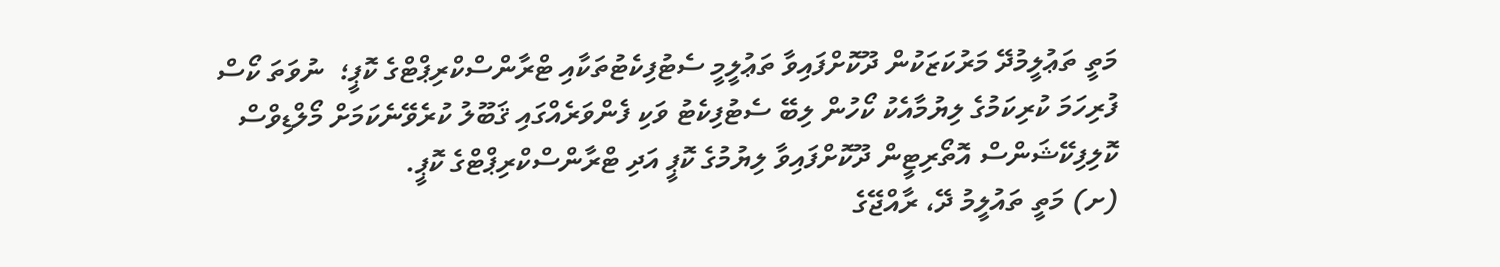މަތީ ތަޢުލީމުދޭ މަރުކަޒަކުން ދޫކޮށްފައިވާ ތަޢުލީމީ ސެޓުފިކެޓުތަކާއި ޓްރާންސްކްރިޕްޓްގެ ކޮޕީ؛  ނުވަތަ ކޯސް ފުރިހަމަ ކުރިކަމުގެ ލިޔުމާއެކު ކޯހުން ލިބޭ ސެޓުފިކެޓު ވަކި ފެންވަރެއްގައި ޤަބޫލު ކުރެވޭނެކަމަށް މޯލްޑިވްސް ކޮލިފިކޭޝަންސް އޮތޯރިޓީން ދޫކޮށްފައިވާ ލިޔުމުގެ ކޮޕީ އަދި ޓްރާންސްކްރިޕްޓްގެ ކޮޕީ.
(ށ) މަތީ ތައުލީމު ދޭ، ރާއްޖޭގެ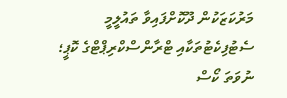މަރުކަޒަކުން ދޫކޮށްފައިވާ ތައުލީމީ ސެޓުފިކެޓުތަކާއި ޓްރާންސްކްރިޕްޓްގެ ކޮޕީ؛ ނުވަތަ ކޯސް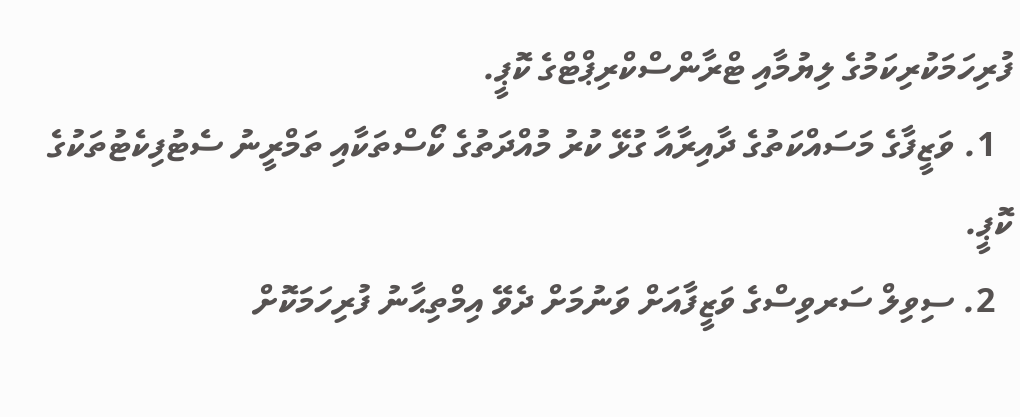ފުރިހަމަކުރިކަމުގެ ލިޔުމާއި ޓްރާންސްކްރިޕްޓްގެ ކޮޕީ.
  1. ވަޒީފާގެ މަސައްކަތުގެ ދާއިރާއާ ގުޅޭ ކުރު މުއްދަތުގެ ކޯސްތަކާއި ތަމްރީނު ސެޓުފިކެޓުތަކުގެ ކޮޕީ.
  2. ސިވިލް ސަރވިސްގެ ވަޒީފާއަށް ވަނުމަށް ދެވޭ އިމްތިޙާނު ފުރިހަމަކޮށް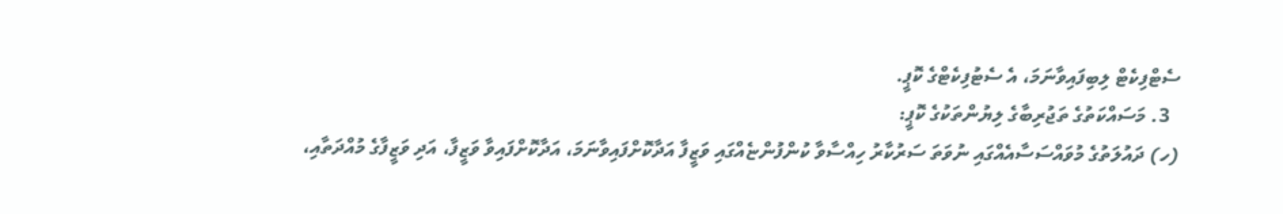ސެޓްފިކެޓް ލިބިފައިވާނަމަ، އެ ސެޓުފިކެޓްގެ ކޮޕީ.
  3. މަސައްކަތުގެ ތަޖުރިބާގެ ލިޔުންތަކުގެ ކޮޕީ:
(ހ) ދައުލަތުގެ މުވައްސަސާއެއްގައި ނުވަތަ ސަރުކާރު ހިއްސާވާ ކުންފުންޏެއްގައި ވަޒީފާ އަދާކޮށްފައިވާނަމަ، އަދާކޮށްފައިވާ ވަޒީފާ، އަދި ވަޒީފާގެ މުއްދަތާއި،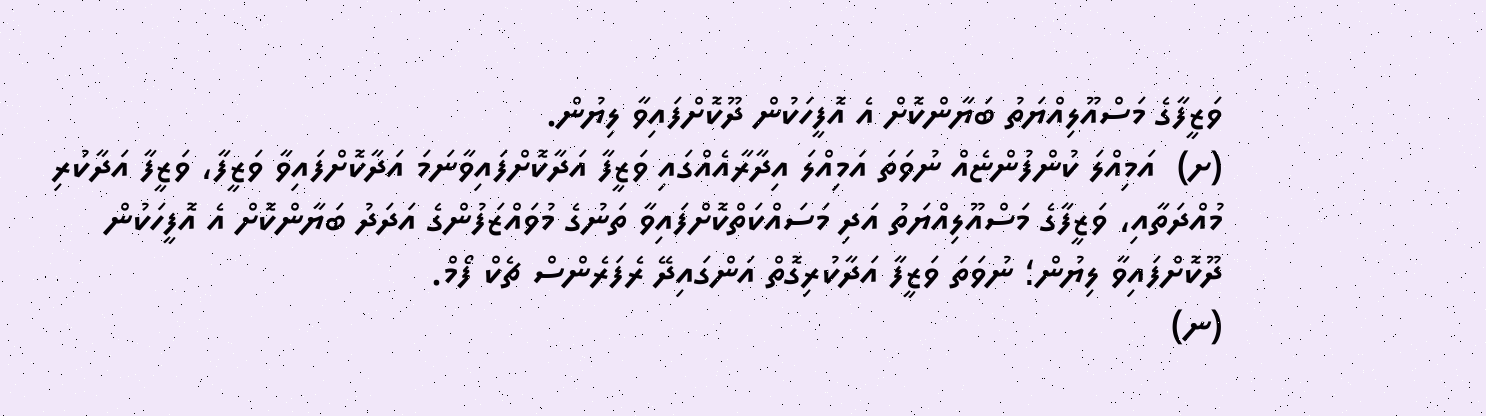ވަޒީފާގެ މަސްއޫލިއްޔަތު ބަޔާންކޮށް އެ އޮފީހަކުން ދޫކޮށްފައިވާ ލިޔުން.
(ށ)  އަމިއްލަ ކުންފުންޏެއް ނުވަތަ އަމިއްލަ އިދާރާއެއްގައި ވަޒީފާ އަދާކޮށްފައިވާނަމަ އަދާކޮށްފައިވާ ވަޒީފާ، ވަޒީފާ އަދާކުރި މުއްދަތާއި، ވަޒީފާގެ މަސްއޫލިއްޔަތު އަދި މަސައްކަތްކޮށްފައިވާ ތަނުގެ މުވައްޒަފުންގެ އަދަދު ބަޔާންކޮށް އެ އޮފީހަކުން ދޫކޮށްފައިވާ ލިޔުން؛ ނުވަތަ ވަޒީފާ އަދާކުރިގޮތް އަންގައިދޭ ރެފަރެންސް ޗެކް ފޯމް.
(ނ)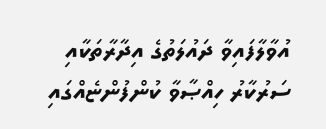އުވާލާފައިވާ ދައުލަތުގެ އިދާރާތަކާއި ސަރުކާރު ހިއްޞާވާ ކުންފުންޏެއްގައި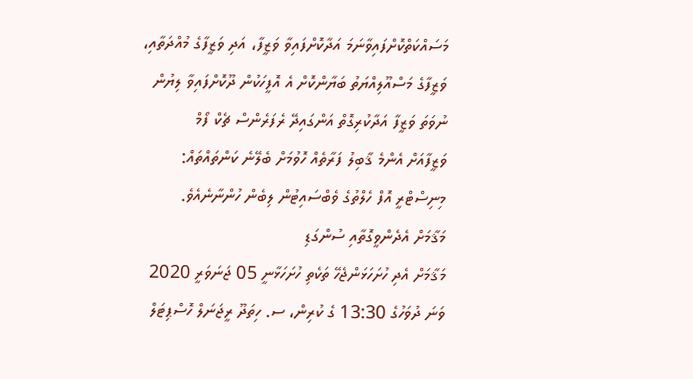މަސައްކަތްކޮށްފައިވާނަމަ އަދާކޮށްފައިވާ ވަޒީފާ، އަދި ވަޒީފާގެ މުއްދަތާއި، ވަޒީފާގެ މަސްއޫލިއްޔަތު ބަޔާންކޮށް އެ އޮފީހަކުން ދޫކޮށްފައިވާ ލިޔުން ނުވަތަ ވަޒީފާ އަދާކުރިގޮތް އަންގައިދޭ ރެފަރެންސް ޗެކް ފޯމް
ވަޒީފާއަށް އެންމެ ޤާބިލު ފަރާތެއް ހޮވުމަށް ބެލޭނެ ކަންތައްތައް:
މިނިސްޓްރީ އޮފް ހެލްތުގެ ވެބްސައިޓުން ލިބެން ހުންނާނެއެވެ.
މަޤާމަށް އެދެންވީގޮތާއި ސުންގަޑި
މަޤާމަށް އެދި ހުށަހަޅަންޖެހޭ ތަކެތި ހުށަހަޅާނީ 05 ޖަނަވަރީ 2020 ވަނަ ދުވަހުގެ 13:30 ގެ ކުރިން، ސ. ހިތަދޫ ރީޖަނަލް ހޮސްޕިޓަލް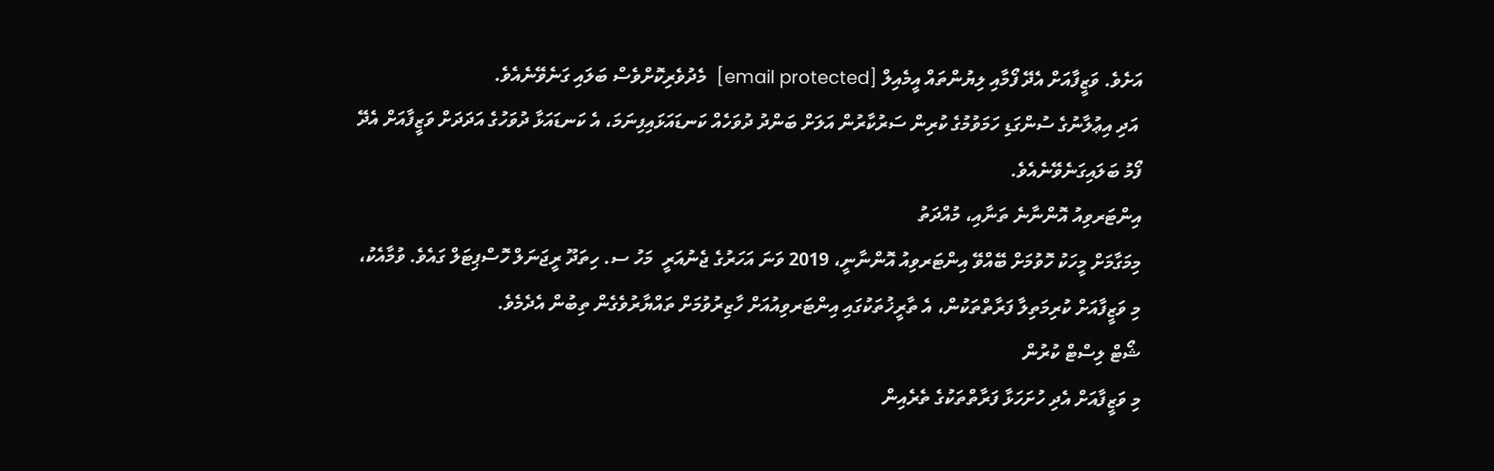އަށެވެ. ވަޒީފާއަށް އެދޭ ފޯމާއި ލިޔުންތައް އީމެއިލް [email protected]  މެދުވެރިކޮށްވެސް ބަލައި ގަނެވޭނެއެވެ.
 އަދި އިޢުލާނުގެ ސުންގަޑި ހަމަވުމުގެ ކުރިން ސަރުކާރުން އަލަށް ބަންދު ދުވަހެއް ކަނޑައަޅައިފިނަމަ، އެ ކަނޑައަޅާ ދުވަހުގެ އަދަދަށް ވަޒީފާއަށް އެދޭ ފޯމު ބަލައިގަނެވޭނެއެވެ.
އިންޓަރވިއު އޮންނާނެ ތަނާއި، މުއްދަތު
މިމަގާމަށް މީހަކު ހޮވުމަށް ބޭއްވޭ އިންޓަރވިއު އޮންނާނީ، 2019 ވަނަ އަހަރުގެ ޖެނުއަރީ  މަހު ސ. ހިތަދޫ ރީޖަނަލް ހޮސްޕިޓަލް ގައެވެ. ވުމާއެކު، މި ވަޒީފާއަށް ކުރިމަތިލާ ފަރާތްތަކުން، އެ ތާރީޚުތަކުގައި އިންޓަރވިއުއަށް ހާޒިރުވުމަށް ތައްޔާރުވެގެން ތިބުން އެދެމެވެ.
ޝޯޓް ލިސްޓް ކުރުން
މި ވަޒީފާއަށް އެދި ހުށަހަޅާ ފަރާތްތަކުގެ ތެރެއިން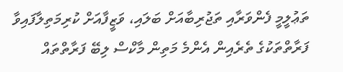ތަޢުލީމީ ފެންވަރާއި ތަޖުރިބާއަށް ބަލައި، ވަޒީފާއަށް ކުރިމަތިލާފައިވާ ފަރާތްތަކުގެ ތެރެއިން އެންމެ މަތިން މާކްސް ލިބޭ ފަރާތްތައް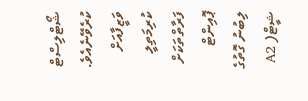ޝޯޓްލިސްޓް ކުރެވޭނެއެވެ.
ވަޒީފާއަށް ކުރިމަތިލީ
ފަރާތްތަކަށް ޕޮއިންޓް ލިބުނު ގޮތުގެ ޝީޓް( A2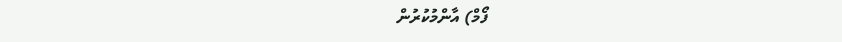ފޯމް) އާންމުކުރުން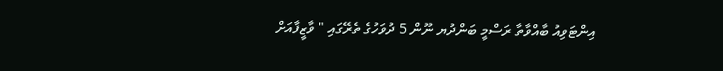އިންޓަވިއު ބާއްވާތާ ރަސްމީ ބަންދުޔ ނޫން 5 ދުވަހުގެ ތެރޭގައި " ވާޒީފާއަށް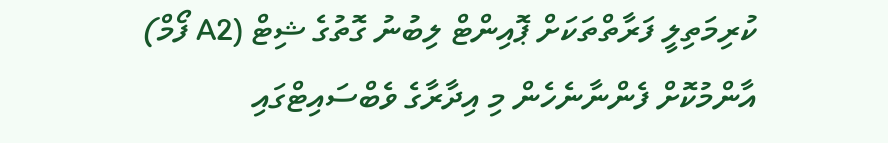ކުރިމަތިލީ ފަރާތްތަކަށް ޕޮއިންޓް ލިބުނު ގޮތުގެ ޝިޓް (A2 ފޯމް) އާންމުކޮށް ފެންނާނެހެން މި އިދާރާގެ ވެބްސައިޓްގައި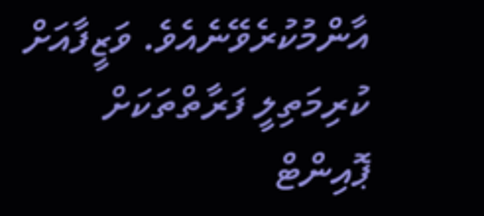އާންމުކުރެވޭނެއެވެ. ވަޒީފާއަށް ކުރިމަތިލީ ފަރާތްތަކަށް ޕޮއިންޓް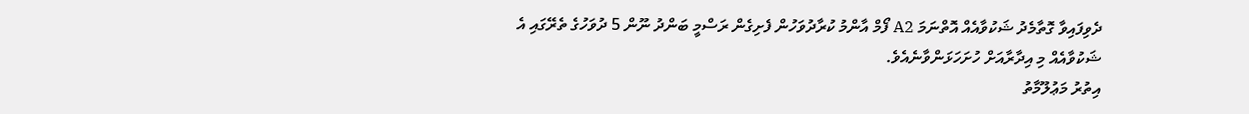ދެވިފައިވާ ގޮތާމެދު ޝަކުވާއެއް އޮތްނަމަ A2 ފޯމް އާންމު ކުރާދުވަހުން ފެށިގެން ރަސްމީ ބަންދު ނޫން 5 ދުވަހުގެ ތެރޭގައި އެ ޝަކުވާއެއް މި އިދާރާއަށް ހުށަހަޅަންވާނެއެވެ.
އިތުރު މަޢުލޫމާތު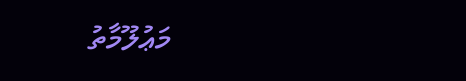މަޢުލޫމާތު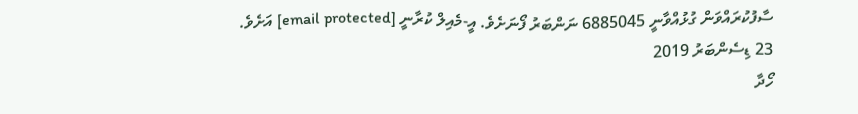ސާފުކުރައްވަން ގުޅުއްވާނީ 6885045 ނަންބަރު ފޯނަށެވެ. އީ-މެއިލް ކުރާނީ [email protected] އަށެވެ.
23 ޑިސެންބަރު 2019
ހޯދާ